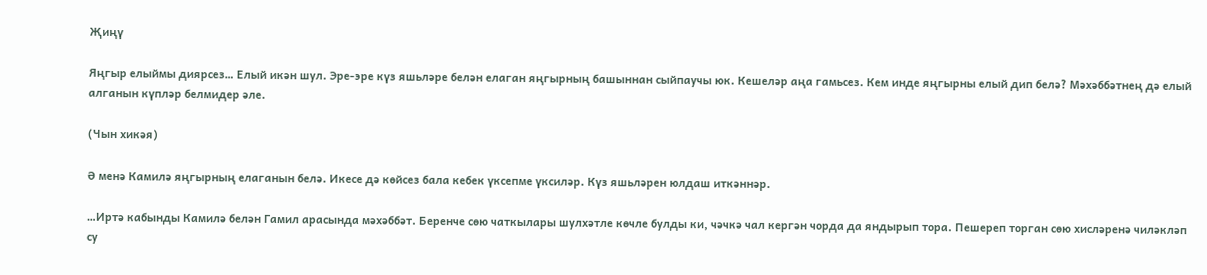Җиңү

Яңгыр елыймы диярсез… Елый икән шул. Эре-эре күз яшьләре белән елаган яңгырның башыннан сыйпаучы юк. Кешеләр аңа гамьсез. Кем инде яңгырны елый дип белә? Мәхәббәтнең дә елый алганын күпләр белмидер әле.

(Чын хикәя)

Ә менә Камилә яңгырның елаганын белә. Икесе дә көйсез бала кебек үксепме үксиләр. Күз яшьләрен юлдаш иткәннәр.

…Иртә кабынды Камилә белән Гамил арасында мәхәббәт. Беренче сөю чаткылары шулхәтле көчле булды ки, чәчкә чал кергән чорда да яндырып тора. Пешереп торган сөю хисләренә чиләкләп су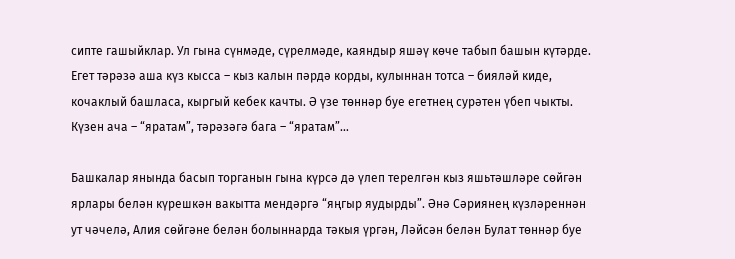сипте гашыйклар. Ул гына сүнмәде, сүрелмәде, каяндыр яшәү көче табып башын күтәрде. Егет тәрәзә аша күз кысса – кыз калын пәрдә корды, кулыннан тотса – бияләй киде, кочаклый башласа, кыргый кебек качты. Ә үзе төннәр буе егетнең сурәтен үбеп чыкты. Күзен ача – “яратам”, тәрәзәгә бага – “яратам”…

Башкалар янында басып торганын гына күрсә дә үлеп терелгән кыз яшьтәшләре сөйгән ярлары белән күрешкән вакытта мендәргә “яңгыр яудырды”. Әнә Сәриянең күзләреннән ут чәчелә, Алия сөйгәне белән болыннарда тәкыя үргән, Ләйсән белән Булат төннәр буе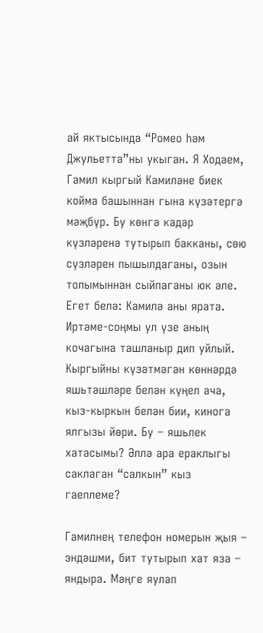ай яктысында “Ромео һәм Джульетта”ны укыган. Я Ходаем, Гамил кыргый Камиләне биек койма башыннан гына күзәтергә мәҗбүр. Бу көнгә кадәр күзләренә тутырып бакканы, сөю сүзләрен пышылдаганы, озын толымыннан сыйпаганы юк әле. Егет белә: Камилә аны ярата. Иртәме-соңмы ул үзе аның кочагына ташланыр дип уйлый. Кыргыйны күзәтмәгән көннәрдә яшьтәшләре белән күңел ача, кыз-кыркын белән бии, кинога ялгызы йөри. Бу – яшьлек хатасымы? Әллә ара ераклыгы саклаган “салкын” кыз гаеплеме?

Гамилнең телефон номерын җыя – эндәшми, бит тутырып хат яза – яндыра. Мәңге яулап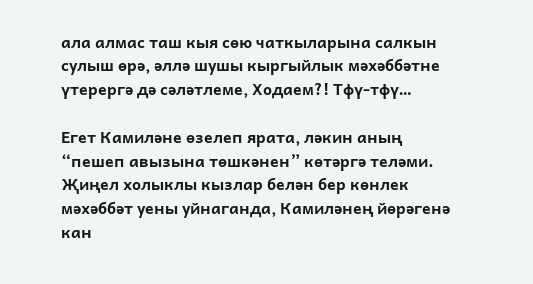ала алмас таш кыя сөю чаткыларына салкын сулыш өрә, әллә шушы кыргыйлык мәхәббәтне үтерергә дә сәләтлеме, Ходаем?! Тфү-тфү…

Егет Камиләне өзелеп ярата, ләкин аның “пешеп авызына төшкәнен” көтәргә теләми. Җиңел холыклы кызлар белән бер көнлек мәхәббәт уены уйнаганда, Камиләнең йөрәгенә кан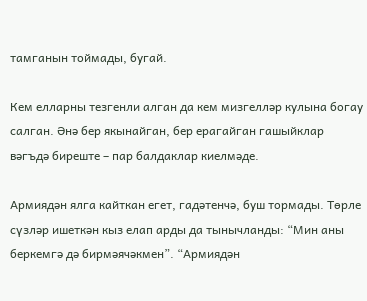тамганын тоймады, бугай.

Кем елларны тезгенли алган да кем мизгелләр кулына богау салган. Әнә бер якынайган, бер ерагайган гашыйклар вәгъдә биреште – пар балдаклар киелмәде.

Армиядән ялга кайткан егет, гадәтенчә, буш тормады. Төрле сүзләр ишеткән кыз елап арды да тынычланды: “Мин аны беркемгә дә бирмәячәкмен”. “Армиядән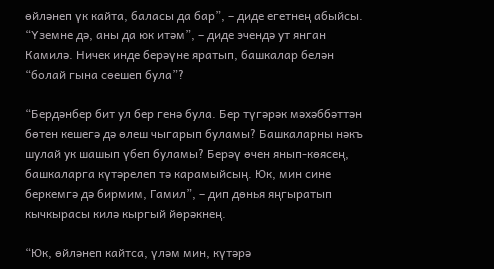өйләнеп үк кайта, баласы да бар”, – диде егетнең абыйсы. “Үземне дә, аны да юк итәм”, – диде эчендә ут янган Камилә. Ничек инде берәүне яратып, башкалар белән “болай гына сөешеп була”?

“Бердәнбер бит ул бер генә була. Бер түгәрәк мәхәббәттән бөтен кешегә дә өлеш чыгарып буламы? Башкаларны нәкъ шулай ук шашып үбеп буламы? Берәү өчен янып-көясең, башкаларга күтәрелеп тә карамыйсың. Юк, мин сине беркемгә дә бирмим, Гамил”, – дип дөнья яңгыратып кычкырасы килә кыргый йөрәкнең.

“Юк, өйләнеп кайтса, үләм мин, күтәрә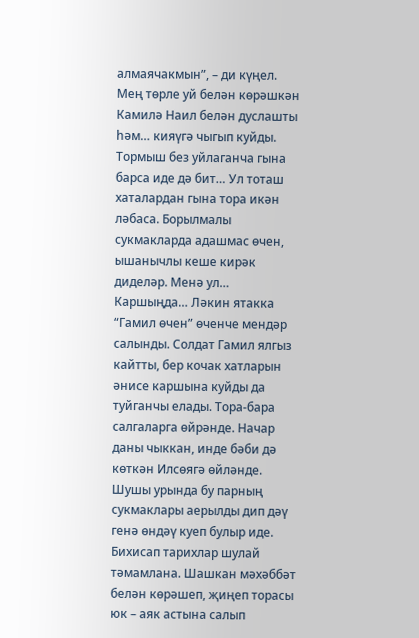алмаячакмын”, – ди күңел. Мең төрле уй белән көрәшкән Камилә Наил белән дуслашты һәм… кияүгә чыгып куйды. Тормыш без уйлаганча гына барса иде дә бит… Ул тоташ хаталардан гына тора икән ләбаса. Борылмалы сукмакларда адашмас өчен, ышанычлы кеше кирәк диделәр. Менә ул… Каршыңда… Ләкин ятакка “Гамил өчен” өченче мендәр салынды. Солдат Гамил ялгыз кайтты, бер кочак хатларын әнисе каршына куйды да туйганчы елады. Тора-бара салгаларга өйрәнде. Начар даны чыккан, инде бәби дә көткән Илсөягә өйләнде. Шушы урында бу парның сукмаклары аерылды дип дәү генә өндәү куеп булыр иде. Бихисап тарихлар шулай тәмамлана. Шашкан мәхәббәт белән көрәшеп, җиңеп торасы юк – аяк астына салып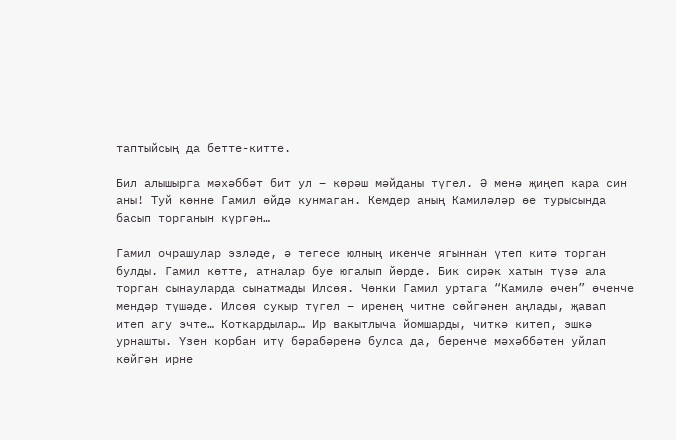таптыйсың да бетте-китте.

Бил алышырга мәхәббәт бит ул – көрәш мәйданы түгел. Ә менә җиңеп кара син аны! Туй көнне Гамил өйдә кунмаган. Кемдер аның Камиләләр өе турысында басып торганын күргән…

Гамил очрашулар эзләде, ә тегесе юлның икенче ягыннан үтеп китә торган булды. Гамил көтте, атналар буе югалып йөрде. Бик сирәк хатын түзә ала торган сынауларда сынатмады Илсөя. Чөнки Гамил уртага “Камилә өчен” өченче мендәр түшәде. Илсөя сукыр түгел – иренең читне сөйгәнен аңлады, җавап итеп агу эчте… Коткардылар… Ир вакытлыча йомшарды, читкә китеп, эшкә урнашты. Үзен корбан итү бәрабәренә булса да, беренче мәхәббәтен уйлап көйгән ирне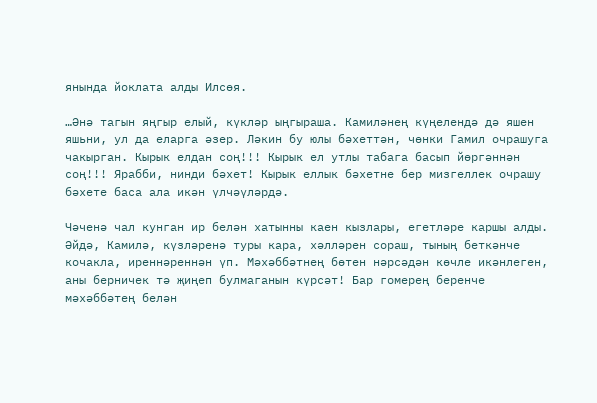янында йоклата алды Илсөя.

…Әнә тагын яңгыр елый, күкләр ыңгыраша. Камиләнең күңелендә дә яшен яшьни, ул да еларга әзер. Ләкин бу юлы бәхеттән, чөнки Гамил очрашуга чакырган. Кырык елдан соң!!! Кырык ел утлы табага басып йөргәннән соң!!! Ярабби, нинди бәхет! Кырык еллык бәхетне бер мизгеллек очрашу бәхете баса ала икән үлчәүләрдә.

Чәченә чал кунган ир белән хатынны каен кызлары, егетләре каршы алды. Әйдә, Камилә, күзләренә туры кара, хәлләрен сораш, тының беткәнче кочакла, иреннәреннән үп. Мәхәббәтнең бөтен нәрсәдән көчле икәнлеген, аны берничек тә җиңеп булмаганын күрсәт! Бар гомерең беренче мәхәббәтең белән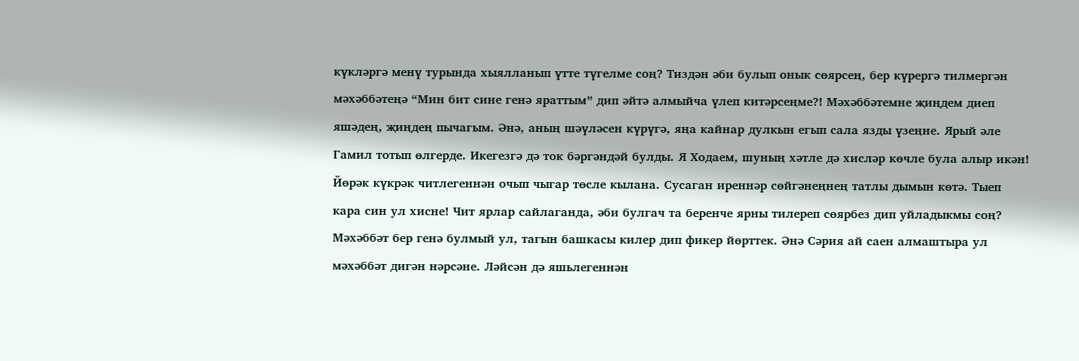күкләргә менү турында хыялланып үтте түгелме соң? Тиздән әби булып онык сөярсең, бер күрергә тилмергән мәхәббәтеңә “Мин бит сине генә яраттым” дип әйтә алмыйча үлеп китәрсеңме?! Мәхәббәтемне җиңдем диеп яшәдең, җиңдең пычагым. Әнә, аның шәүләсен күрүгә, яңа кайнар дулкын егып сала язды үзеңне. Ярый әле Гамил тотып өлгерде. Икегезгә дә ток бәргәндәй булды. Я Ходаем, шуның хәтле дә хисләр көчле була алыр икән! Йөрәк күкрәк читлегеннән очып чыгар төсле кылана. Сусаган иреннәр сөйгәнеңнең татлы дымын көтә. Тыеп кара син ул хисне! Чит ярлар сайлаганда, әби булгач та беренче ярны тилереп сөярбез дип уйладыкмы соң? Мәхәббәт бер генә булмый ул, тагын башкасы килер дип фикер йөрттек. Әнә Сәрия ай саен алмаштыра ул мәхәббәт дигән нәрсәне. Ләйсән дә яшьлегеннән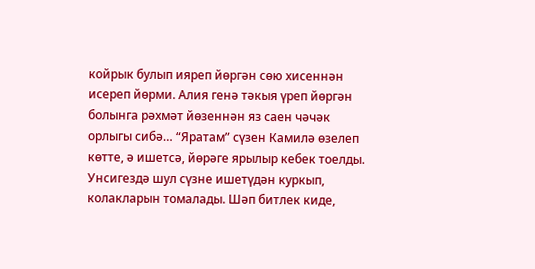койрык булып ияреп йөргән сөю хисеннән исереп йөрми. Алия генә тәкыя үреп йөргән болынга рәхмәт йөзеннән яз саен чәчәк орлыгы сибә… “Яратам” сүзен Камилә өзелеп көтте, ә ишетсә, йөрәге ярылыр кебек тоелды. Унсигездә шул сүзне ишетүдән куркып, колакларын томалады. Шәп битлек киде,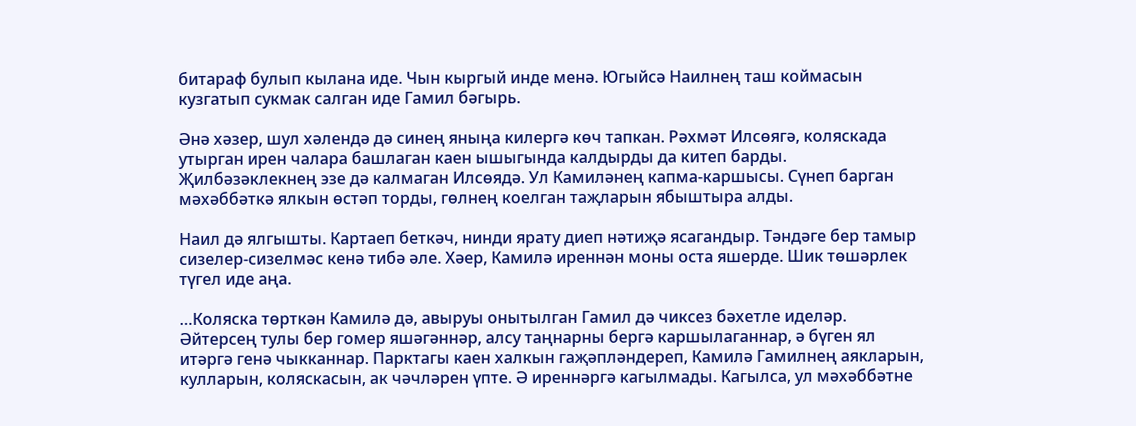битараф булып кылана иде. Чын кыргый инде менә. Югыйсә Наилнең таш коймасын кузгатып сукмак салган иде Гамил бәгырь.

Әнә хәзер, шул хәлендә дә синең яныңа килергә көч тапкан. Рәхмәт Илсөягә, коляскада утырган ирен чалара башлаган каен ышыгында калдырды да китеп барды. Җилбәзәклекнең эзе дә калмаган Илсөядә. Ул Камиләнең капма-каршысы. Сүнеп барган мәхәббәткә ялкын өстәп торды, гөлнең коелган таҗларын ябыштыра алды.

Наил дә ялгышты. Картаеп беткәч, нинди ярату диеп нәтиҗә ясагандыр. Тәндәге бер тамыр сизелер-сизелмәс кенә тибә әле. Хәер, Камилә иреннән моны оста яшерде. Шик төшәрлек түгел иде аңа.

…Коляска төрткән Камилә дә, авыруы онытылган Гамил дә чиксез бәхетле иделәр. Әйтерсең тулы бер гомер яшәгәннәр, алсу таңнарны бергә каршылаганнар, ә бүген ял итәргә генә чыкканнар. Парктагы каен халкын гаҗәпләндереп, Камилә Гамилнең аякларын, кулларын, коляскасын, ак чәчләрен үпте. Ә иреннәргә кагылмады. Кагылса, ул мәхәббәтне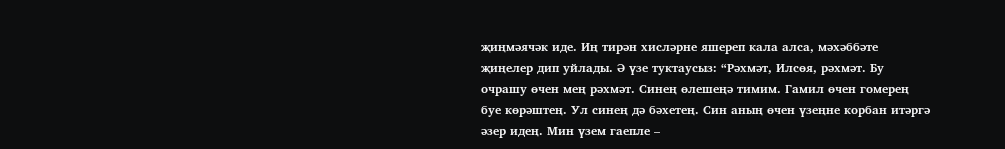җиңмәячәк иде. Иң тирән хисләрне яшереп кала алса, мәхәббәте җиңелер дип уйлады. Ә үзе туктаусыз: “Рәхмәт, Илсөя, рәхмәт. Бу очрашу өчен мең рәхмәт. Синең өлешеңә тимим. Гамил өчен гомерең буе көрәштең. Ул синең дә бәхетең. Син аның өчен үзеңне корбан итәргә әзер идең. Мин үзем гаепле –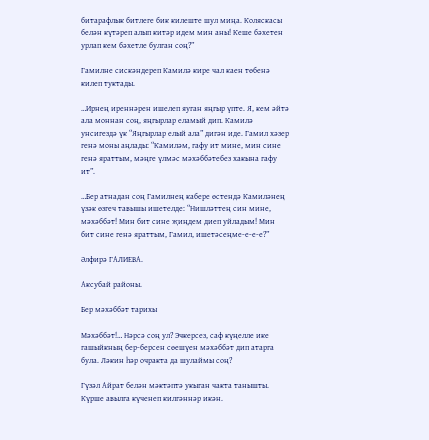битарафлык битлеге бик килеште шул миңа. Коляскасы белән күтәреп алып китәр идем мин аны! Кеше бәхетен урлап кем бәхетле булган соң?”

Гамилне сискәндереп Камилә кире чал каен төбенә килеп туктады.

…Ирнең иреннәрен ишелеп яуган яңгыр үпте. Я, кем әйтә ала моннан соң, яңгырлар еламый дип. Камилә унсигездә үк “Яңгырлар елый ала” дигән иде. Гамил хәзер генә моны аңлады: “Камиләм, гафу ит мине, мин сине генә яраттым, мәңге үлмәс мәхәббәтебез хакына гафу ит”.

…Бер атнадан соң Гамилнең кабере өстендә Камиләнең үзәк өзгеч тавышы ишетелде: “Нишләттең син мине, мәхәббәт! Мин бит сине җиңдем диеп уйладым! Мин бит сине генә яраттым, Гамил, ишетәсеңме-е-е-е?”

Әлфирә ГАЛИЕВА.

Аксубай районы.

Бер мәхәббәт тарихы

Мәхәббәт!… Нәрсә соң ул? Эчкерсез, саф күңелле ике гашыйкның бер-берсен сөешүен мәхәббәт дип атарга була. Ләкин һәр очракта да шулаймы соң?

Гүзәл Айрат белән мәктәптә укыган чакта танышты. Күрше авылга күченеп килгәннәр икән.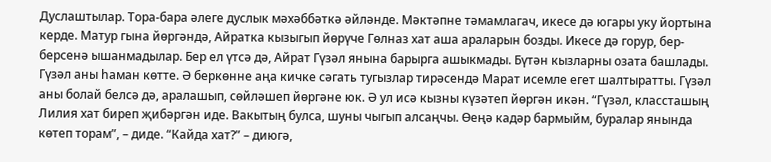Дуслаштылар. Тора-бара әлеге дуслык мәхәббәткә әйләнде. Мәктәпне тәмамлагач, икесе дә югары уку йортына керде. Матур гына йөргәндә, Айратка кызыгып йөрүче Гөлназ хат аша араларын бозды. Икесе дә горур, бер-берсенә ышанмадылар. Бер ел үтсә дә, Айрат Гүзәл янына барырга ашыкмады. Бүтән кызларны озата башлады. Гүзәл аны һаман көтте. Ә беркөнне аңа кичке сәгать тугызлар тирәсендә Марат исемле егет шалтыратты. Гүзәл аны болай белсә дә, аралашып, сөйләшеп йөргәне юк. Ә ул исә кызны күзәтеп йөргән икән. “Гүзәл, классташың Лилия хат биреп җибәргән иде. Вакытың булса, шуны чыгып алсаңчы. Өеңә кадәр бармыйм, буралар янында көтеп торам”, – диде. “Кайда хат?” – диюгә,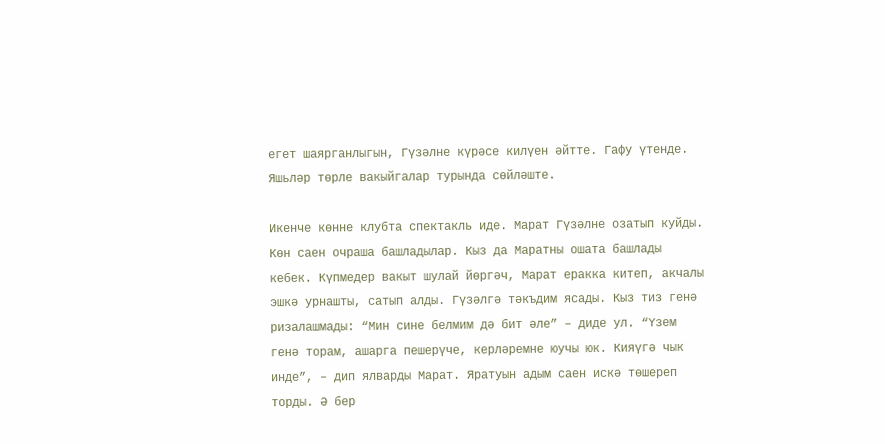егет шаярганлыгын, Гүзәлне күрәсе килүен әйтте. Гафу үтенде. Яшьләр төрле вакыйгалар турында сөйләште.

Икенче көнне клубта спектакль иде. Марат Гүзәлне озатып куйды. Көн саен очраша башладылар. Кыз да Маратны ошата башлады кебек. Күпмедер вакыт шулай йөргәч, Марат еракка китеп, акчалы эшкә урнашты, сатып алды. Гүзәлгә тәкъдим ясады. Кыз тиз генә ризалашмады: “Мин сине белмим дә бит әле” – диде ул. “Үзем генә торам, ашарга пешерүче, керләремне юучы юк. Кияүгә чык инде”, – дип ялварды Марат. Яратуын адым саен искә төшереп торды. Ә бер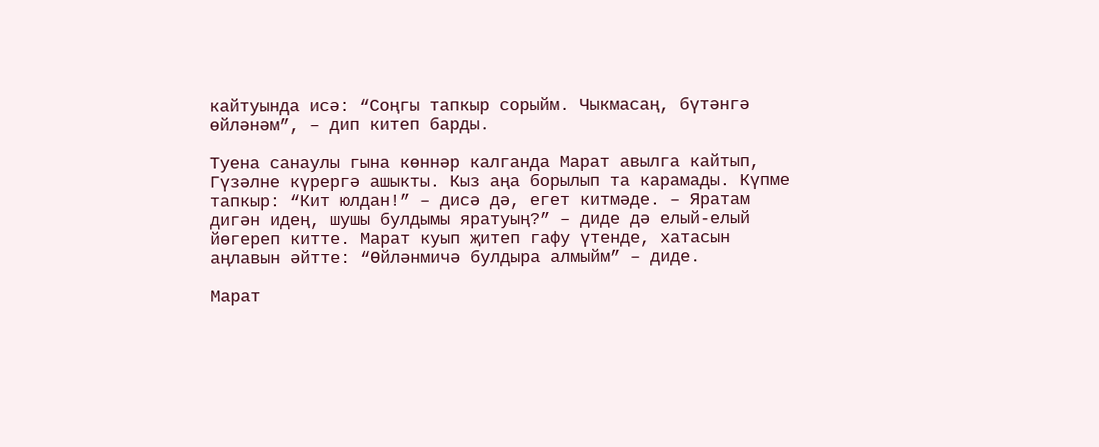кайтуында исә: “Соңгы тапкыр сорыйм. Чыкмасаң, бүтәнгә өйләнәм”, – дип китеп барды.

Туена санаулы гына көннәр калганда Марат авылга кайтып, Гүзәлне күрергә ашыкты. Кыз аңа борылып та карамады. Күпме тапкыр: “Кит юлдан!” – дисә дә, егет китмәде. – Яратам дигән идең, шушы булдымы яратуың?” – диде дә елый-елый йөгереп китте. Марат куып җитеп гафу үтенде, хатасын аңлавын әйтте: “Өйләнмичә булдыра алмыйм” – диде.

Марат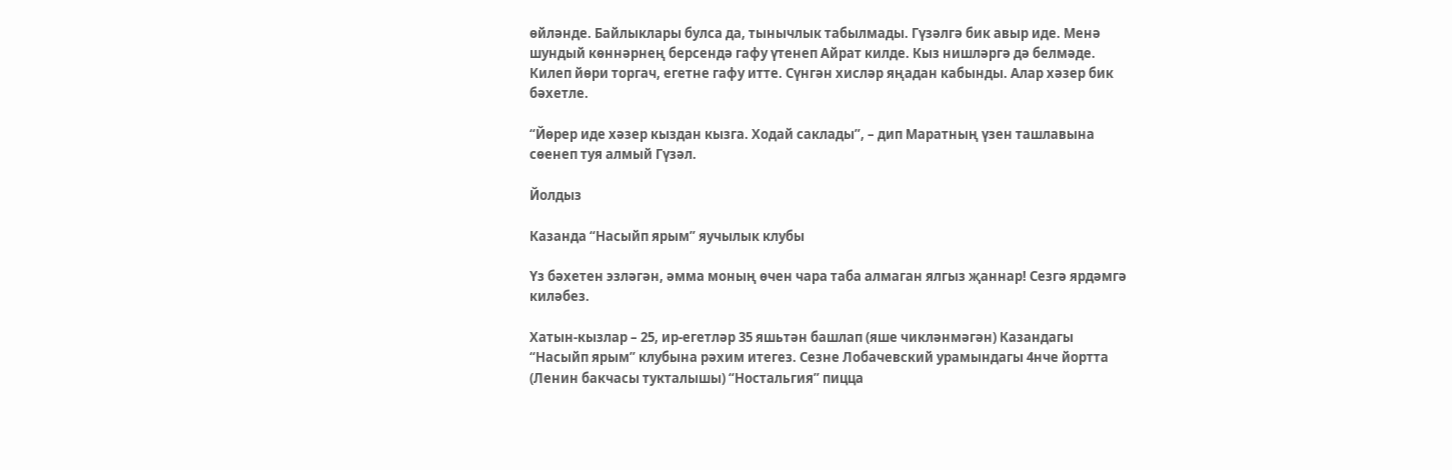өйләнде. Байлыклары булса да, тынычлык табылмады. Гүзәлгә бик авыр иде. Менә шундый көннәрнең берсендә гафу үтенеп Айрат килде. Кыз нишләргә дә белмәде. Килеп йөри торгач, егетне гафу итте. Сүнгән хисләр яңадан кабынды. Алар хәзер бик бәхетле.

“Йөрер иде хәзер кыздан кызга. Ходай саклады”, – дип Маратның үзен ташлавына сөенеп туя алмый Гүзәл.

Йолдыз

Казанда “Насыйп ярым” яучылык клубы

Үз бәхетен эзләгән, әмма моның өчен чара таба алмаган ялгыз җаннар! Сезгә ярдәмгә киләбез.

Хатын-кызлар – 25, ир-егетләр 35 яшьтән башлап (яше чикләнмәгән) Казандагы “Насыйп ярым” клубына рәхим итегез. Сезне Лобачевский урамындагы 4нче йортта (Ленин бакчасы тукталышы) “Ностальгия” пицца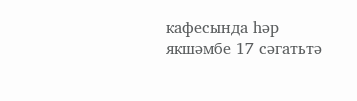кафесында һәр якшәмбе 17 сәгатьтә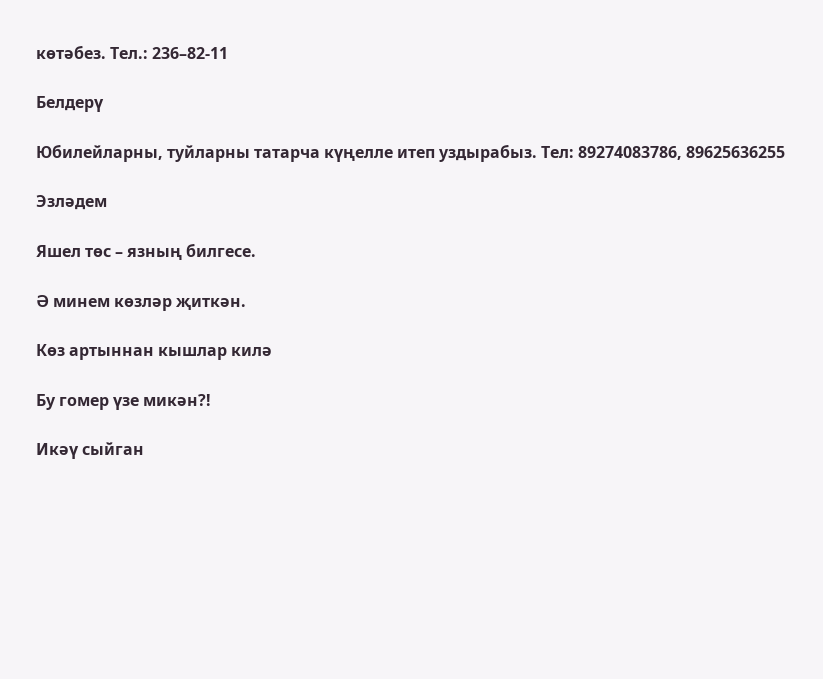көтәбез. Тел.: 236–82-11

Белдерү

Юбилейларны, туйларны татарча күңелле итеп уздырабыз. Тел: 89274083786, 89625636255

Эзләдем

Яшел төс – язның билгесе.

Ә минем көзләр җиткән.

Көз артыннан кышлар килә

Бу гомер үзе микән?!

Икәү сыйган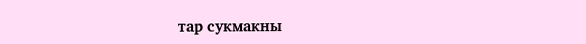тар сукмакны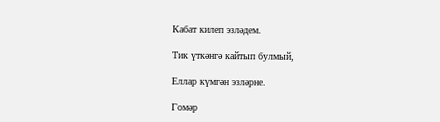Кабат килеп эзләдем.

Тик үткәнгә кайтып булмый,

Еллар күмгән эзләрне.

Гомәр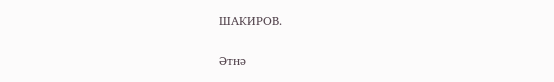ШАКИРОВ.

Әтнә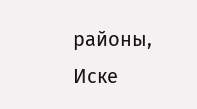районы, Иске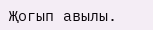Җогып авылы.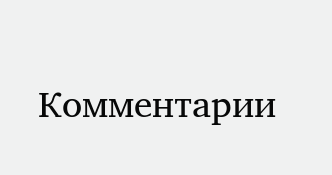Комментарии